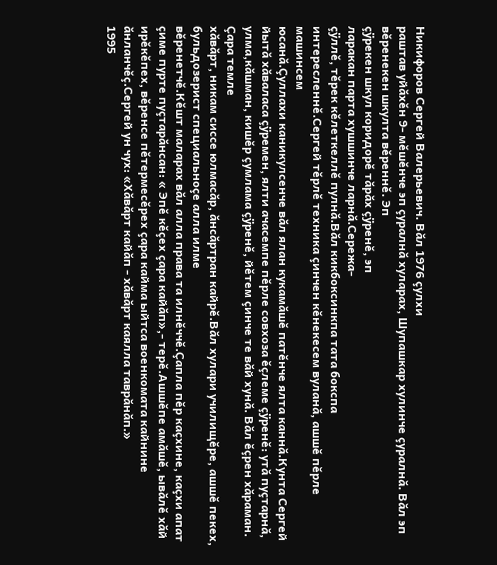Никифоров Сергей Валерьевич. Вăл 1976 çулхи
раштав уйăхĕн 9- мĕшĕнче эп çуралнă хуларах, Шупашкар хулинче çуралнă. Вăл эп
вĕренекен шкулта вĕреннĕ. Эп
çÿрекен шкул коридорĕ тăрăх çÿренĕ, эп
ларакан парта хушшинче ларнă.Сережа-
çÿллĕ, тĕрек кĕлеткеллĕ пулнă.Вăл кикбоксинкпа тата бокспа
интересленнĕ.Сергей тĕрлĕ техника çинчен кĕнекесем вуланă, ашшĕ пĕрле машинсем
юсанă.Çуллахи каникулсенче вăл ялан кукамăшĕ патĕнче ялта каннă.Кунта Сергей
йытă хăваласа çÿремен, ялти ачасемпе пĕрле совхоза ĕçлеме çÿренĕ: утă пуçтарнă,
улма,кăшман, кишĕр çумлама çÿренĕ, йĕтем çинче те вăй хунă. Вăл ĕçрен хăраман.
Çара темле
хăвăрт, никам сиссе юлмасăр, ăнсăртран кайрĕ.Вăл хулари училищĕре, ашшĕ пекех,
бульдозерист специальноçе алла илме
вĕренетчĕ.Кĕшт маларах вăл алла права та илнĕччĕ.Çапла пĕр каçхине, каçхи апат
çиме пурте пуçтарăнсан: « Эпĕ кĕçех çара кайăп»,- терĕ.Ашшĕпе амăшĕ, ывăлĕ хăй
ирĕкĕпех, вĕренсе пĕтермесĕрех çара кайма ыйтса военкомата кайнине
ăнланчĕç.Сергей ун чух: «Хăвăрт кайăп - хăвăрт каялла таврăнăп.»
1995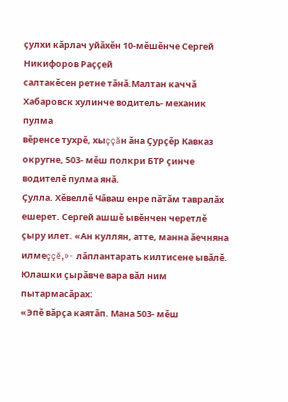çулхи кăрлач уйăхĕн 10-мĕшĕнче Сергей Никифоров Раççей
салтакĕсен ретне тăнă.Малтан каччă Хабаровск хулинче водитель- механик пулма
вĕренсе тухрĕ, хыççăн ăна Çурçĕр Кавказ округне, 503- мĕш полкри БТР çинче водителĕ пулма янă.
Çулла. Хĕвеллĕ Чăваш енре пăтăм тавралăх
ешерет. Сергей ашшĕ ывĕнчен черетлĕ çыру илет. «Ан куллян, атте, манна ăечняна
илмеççĕ,»- лăплантарать килтисене ывăлĕ. Юлашки çырăвче вара вăл ним пытармасăрах:
«Эпĕ вăрçа каятăп. Мана 503- мĕш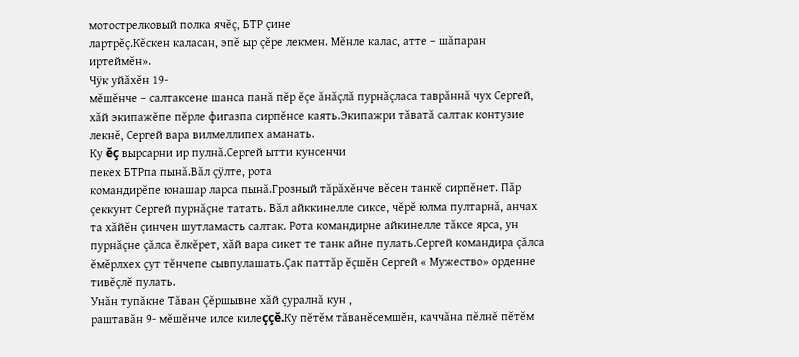мотострелковый полка ячĕç, БТР çине
лартрĕç.Кĕскен каласан, эпĕ ыр çĕре лекмен. Мĕнле калас, атте – шăпаран
иртеймĕн».
Чÿк уйăхĕн 19-
мĕшĕнче – салтаксене шанса панă пĕр ĕçе ăнăçлă пурнăçласа таврăннă чух Сергей,
хăй экипажĕпе пĕрле фигазпа сирпĕнсе каять.Экипажри тăватă салтак контузие
лекнĕ, Сергей вара вилмеллипех аманать.
Ку ĕç вырсарни ир пулнă.Сергей ытти кунсенчи
пекех БТРпа пынă.Вăл çÿлте, рота
командирĕпе юнашар ларса пынă.Грозный тăрăхĕнче вĕсен танкĕ сирпĕнет. Пăр
çеккунт Сергей пурнăçне татать. Вăл айккинелле сиксе, чĕрĕ юлма пултарнă, анчах
та хăйĕн çинчен шутламасть салтак. Рота командирне айкинелле тăксе ярса, ун
пурнăçне çăлса ĕлкĕрет, хăй вара сикет те танк айне пулать.Сергей командира çăлса
ĕмĕрлхех çут тĕнчепе сывпулашать.Çак паттăр ĕçшĕн Сергей « Мужество» орденне
тивĕçлĕ пулать.
Унăн тупăкне Тăван Çĕршывне хăй çуралнă кун ,
раштавăн 9- мĕшĕнче илсе килеççĕ.Ку пĕтĕм тăванĕсемшĕн, каччăна пĕлнĕ пĕтĕм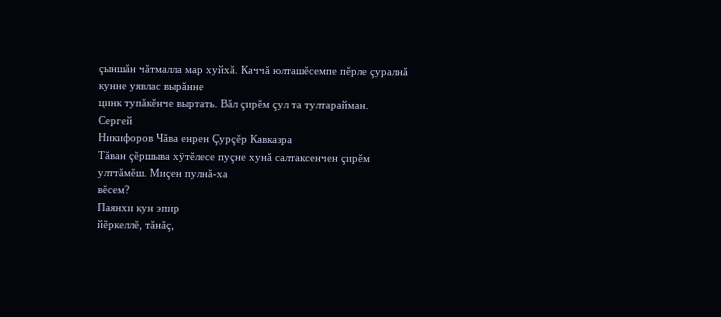çыншăн чăтмалла мар хуйхă. Каччă юлташĕсемпе пĕрле çуралнă кунне уявлас вырăнне
цинк тупăкĕнче выртать. Вăл çирĕм çул та тултарайман.
Сергей
Никифоров Чăва енрен Çурçĕр Кавказра
Тăван çĕршыва хÿтĕлесе пуçне хунă салтаксенчен çирĕм улттăмĕш. Миçен пулнă-ха
вĕсем?
Паянхи кун эпир
йĕркеллĕ, тăнăç,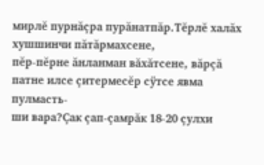мирлĕ пурнăçра пурăнатпăр.Тĕрлĕ халăх хушшинчи пăтăрмахсене,
пĕр-пĕрне ăнланман вăхăтсене, вăрçă патне илсе çитермесĕр сÿтсе явма пулмасть-
ши вара?Çак çап-çамрăк 18-20 çулхи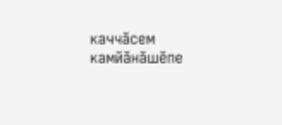каччăсем камйăнăшĕпе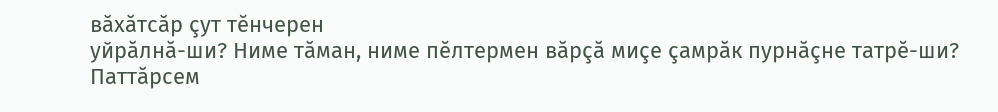вăхăтсăр çут тĕнчерен
уйрăлнă-ши? Ниме тăман, ниме пĕлтермен вăрçă миçе çамрăк пурнăçне татрĕ-ши?
Паттăрсем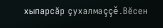хыпарсăр çухалмаççĕ.Вĕсен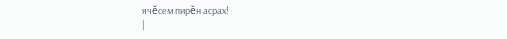ячĕсем пирĕн асрах!
|